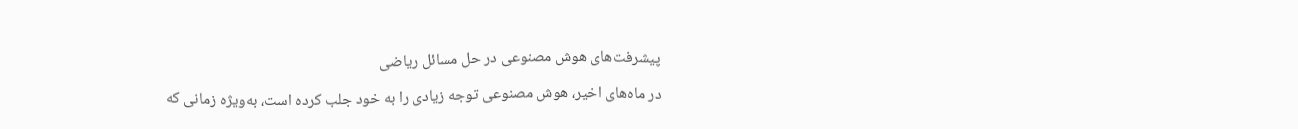پیشرفت‌های هوش مصنوعی در حل مسائل ریاضی

در ماه‌های اخیر، هوش مصنوعی توجه زیادی را به خود جلب کرده است، به‌ویژه زمانی که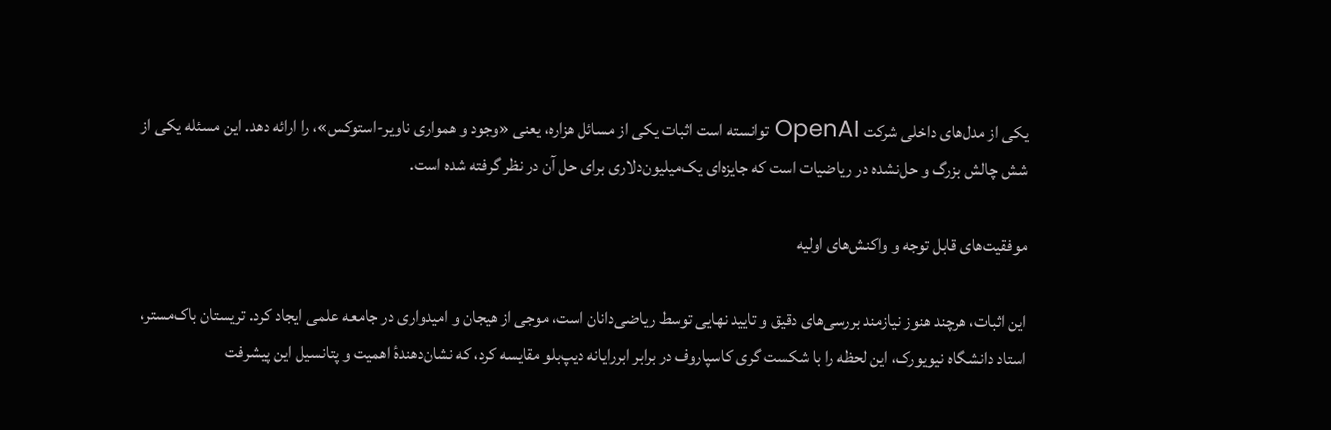یکی از مدل‌های داخلی شرکت OpenAI توانسته است اثبات یکی از مسائل هزاره، یعنی «وجود و همواری ناویر-استوکس»، را ارائه دهد. این مسئله یکی از شش چالش بزرگ و حل‌نشده در ریاضیات است که جایزه‌ای یک‌میلیون‌دلاری برای حل آن در نظر گرفته شده است.

موفقیت‌های قابل توجه و واکنش‌های اولیه

این اثبات، هرچند هنوز نیازمند بررسی‌های دقیق و تایید نهایی توسط ریاضی‌دانان است، موجی از هیجان و امیدواری در جامعه علمی ایجاد کرد. تریستان باک‌مستر، استاد دانشگاه نیویورک، این لحظه را با شکست گری کاسپاروف در برابر ابررایانه دیپ‌بلو مقایسه کرد، که نشان‌دهندهٔ اهمیت و پتانسیل این پیشرفت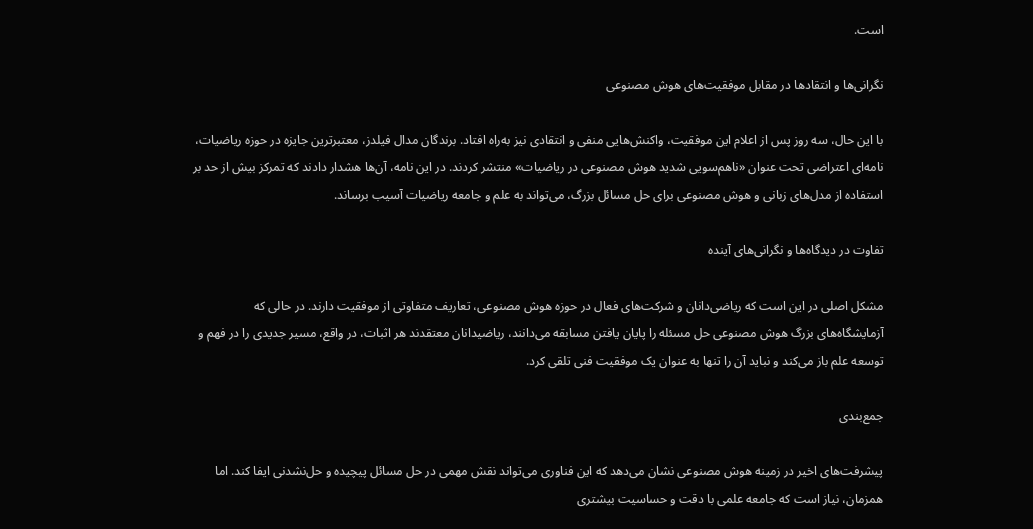است.

نگرانی‌ها و انتقادها در مقابل موفقیت‌های هوش مصنوعی

با این حال، سه روز پس از اعلام این موفقیت، واکنش‌هایی منفی و انتقادی نیز به‌راه افتاد. برندگان مدال فیلدز، معتبرترین جایزه در حوزه ریاضیات، نامه‌ای اعتراضی تحت عنوان «ناهم‌سویی شدید هوش مصنوعی در ریاضیات» منتشر کردند. در این نامه، آن‌ها هشدار دادند که تمرکز بیش از حد بر استفاده از مدل‌های زبانی و هوش مصنوعی برای حل مسائل بزرگ، می‌تواند به علم و جامعه ریاضیات آسیب برساند.

تفاوت در دیدگاه‌ها و نگرانی‌های آینده

مشکل اصلی در این است که ریاضی‌دانان و شرکت‌های فعال در حوزه هوش مصنوعی، تعاریف متفاوتی از موفقیت دارند. در حالی که آزمایشگاه‌های بزرگ هوش مصنوعی حل مسئله را پایان یافتن مسابقه می‌دانند، ریاضیدانان معتقدند هر اثبات، در واقع، مسیر جدیدی را در فهم و توسعه علم باز می‌کند و نباید آن را تنها به عنوان یک موفقیت فنی تلقی کرد.

جمع‌بندی

پیشرفت‌های اخیر در زمینه هوش مصنوعی نشان می‌دهد که این فناوری می‌تواند نقش مهمی در حل مسائل پیچیده و حل‌نشدنی ایفا کند. اما همزمان، نیاز است که جامعه علمی با دقت و حساسیت بیشتری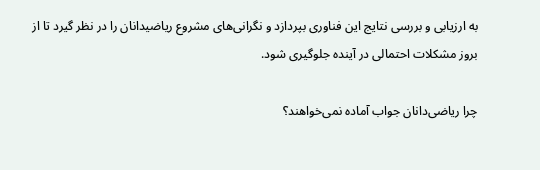به ارزیابی و بررسی نتایج این فناوری بپردازد و نگرانی‌های مشروع ریاضیدانان را در نظر گیرد تا از بروز مشکلات احتمالی در آینده جلوگیری شود.

چرا ریاضی‌دانان جواب آماده نمی‌خواهند؟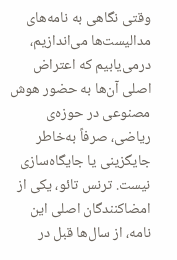وقتی نگاهی به نامه‌های مدالیست‌ها می‌اندازیم، درمی‌یابیم که اعتراض اصلی آن‌ها به حضور هوش مصنوعی در حوزه‌ی ریاضی، صرفاً به‌خاطر جایگزینی یا جایگاه‌سازی نیست. ترنس تائو، یکی از امضاکنندگان اصلی این نامه، از سال‌ها قبل در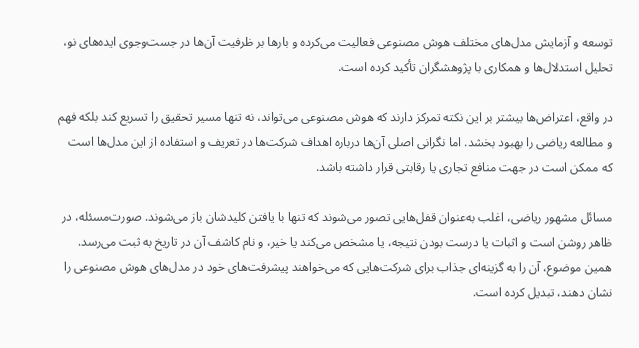توسعه و آزمایش مدل‌های مختلف هوش مصنوعی فعالیت می‌کرده و بارها بر ظرفیت آن‌ها در جست‌وجوی ایده‌های نو، تحلیل استدلال‌ها و همکاری با پژوهشگران تأکید کرده است.

در واقع، اعتراض‌ها بیشتر بر این نکته تمرکز دارند که هوش مصنوعی می‌تواند، نه تنها مسیر تحقیق را تسریع کند بلکه فهم و مطالعه ریاضی را بهبود بخشد. اما نگرانی اصلی آن‌ها درباره‌ اهداف شرکت‌ها در تعریف و استفاده از این مدل‌ها است که ممکن است در جهت منافع تجاری یا رقابتی قرار داشته باشد.

مسائل مشهور ریاضی، اغلب به‌عنوان قفل‌هایی تصور می‌شوند که تنها با یافتن کلیدشان باز می‌شوند. صورت‌مسئله، در ظاهر روشن است و اثبات یا درست بودن نتیجه، یا مشخص می‌کند یا خیر، و نام کاشف آن در تاریخ به ثبت می‌رسد. همین موضوع، آن را به گزینه‌ای جذاب برای شرکت‌هایی که می‌خواهند پیشرفت‌های خود در مدل‌های هوش مصنوعی را نشان دهند، تبدیل کرده است.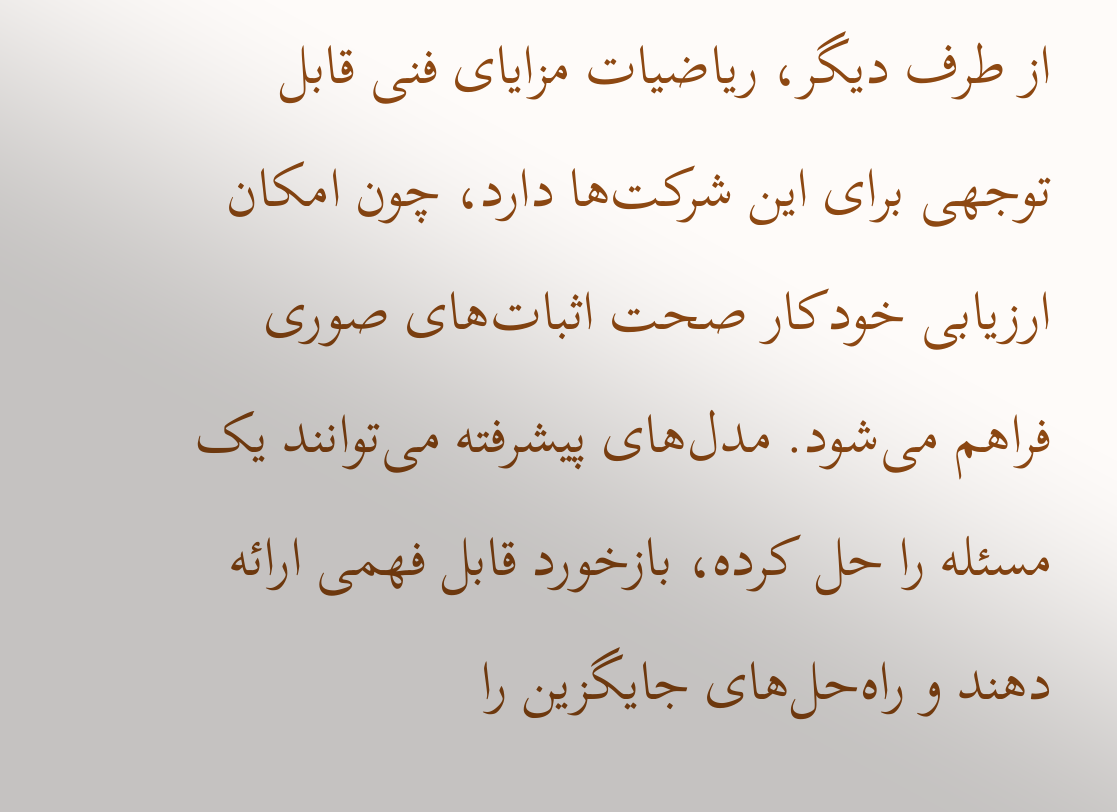از طرف دیگر، ریاضیات مزایای فنی قابل توجهی برای این شرکت‌ها دارد، چون امکان ارزیابی خودکار صحت اثبات‌های صوری فراهم می‌شود. مدل‌های پیشرفته می‌توانند یک مسئله را حل کرده، بازخورد قابل فهمی ارائه دهند و راه‌حل‌های جایگزین را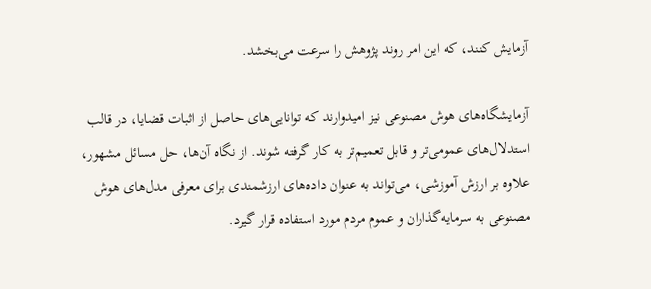آزمایش کنند، که این امر روند پژوهش را سرعت می‌بخشد.

آزمایشگاه‌های هوش مصنوعی نیز امیدوارند که توانایی‌های حاصل از اثبات قضایا، در قالب استدلال‌های عمومی‌تر و قابل تعمیم‌تر به کار گرفته شوند. از نگاه آن‌ها، حل مسائل مشهور، علاوه بر ارزش آموزشی، می‌تواند به عنوان داده‌های ارزشمندی برای معرفی مدل‌های هوش مصنوعی به سرمایه‌گذاران و عموم مردم مورد استفاده قرار گیرد.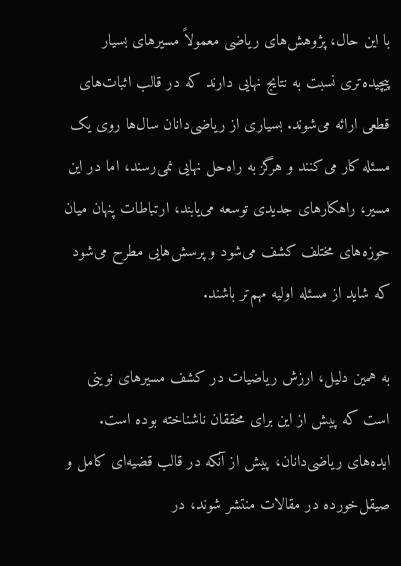با این حال، پژوهش‌های ریاضی معمولاً مسیرهای بسیار پیچیده‌تری نسبت به نتایج نهایی دارند که در قالب اثبات‌های قطعی ارائه می‌شوند. بسیاری از ریاضی‌دانان سال‌ها روی یک مسئله کار می‌کنند و هرگز به راه‌حل نهایی نمی‌رسند، اما در این مسیر، راهکارهای جدیدی توسعه می‌یابند، ارتباطات پنهان میان حوزه‌های مختلف کشف می‌شود و پرسش‌هایی مطرح می‌شود که شاید از مسئله اولیه مهم‌تر باشند.

به همین دلیل، ارزش ریاضیات در کشف مسیرهای نوینی است که پیش از این برای محققان ناشناخته بوده است. ایده‌های ریاضی‌دانان، پیش از آنکه در قالب قضیه‌ای کامل و صیقل‌خورده در مقالات منتشر شوند، در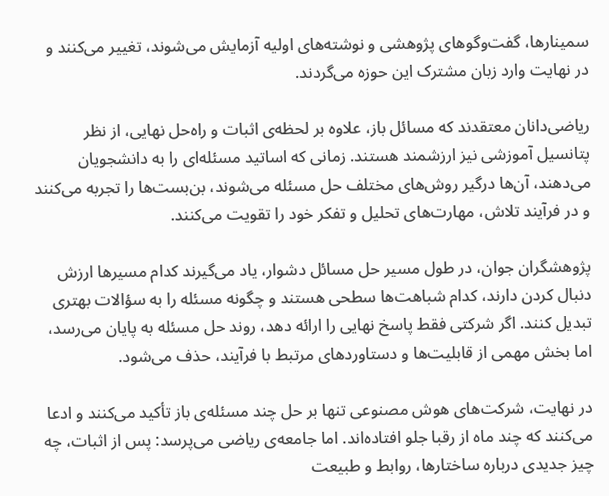سمینارها، گفت‌وگوهای پژوهشی و نوشته‌های اولیه آزمایش می‌شوند، تغییر می‌کنند و در نهایت وارد زبان مشترک این حوزه می‌گردند.

ریاضی‌دانان معتقدند که مسائل باز، علاوه بر لحظه‌ی اثبات و راه‌حل نهایی، از نظر پتانسیل آموزشی نیز ارزشمند هستند. زمانی که اساتید مسئله‌ای را به دانشجویان می‌دهند، آن‌ها درگیر روش‌های مختلف حل مسئله می‌شوند، بن‌بست‌ها را تجربه می‌کنند و در فرآیند تلاش، مهارت‌های تحلیل و تفکر خود را تقویت می‌کنند.

پژوهشگران جوان، در طول مسیر حل مسائل دشوار، یاد می‌گیرند کدام مسیرها ارزش دنبال کردن دارند، کدام شباهت‌ها سطحی هستند و چگونه مسئله را به سؤالات بهتری تبدیل کنند. اگر شرکتی فقط پاسخ نهایی را ارائه دهد، روند حل مسئله به پایان می‌رسد، اما بخش مهمی از قابلیت‌ها و دستاوردهای مرتبط با فرآیند، حذف می‌شود.

در نهایت، شرکت‌های هوش مصنوعی تنها بر حل چند مسئله‌ی باز تأکید می‌کنند و ادعا می‌کنند که چند ماه از رقبا جلو افتاده‌اند. اما جامعه‌ی ریاضی می‌پرسد: پس از اثبات، چه چیز جدیدی درباره ساختارها، روابط و طبیعت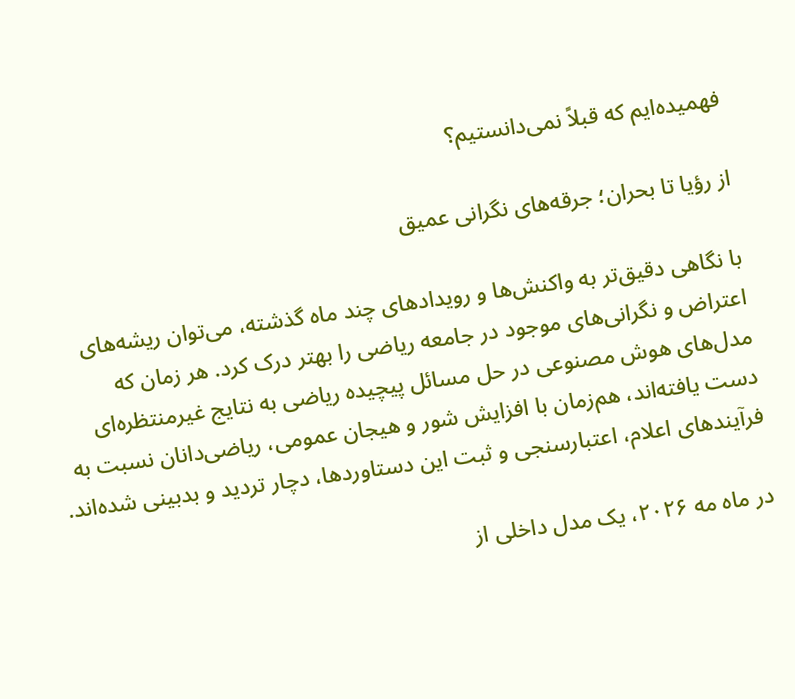فهمیده‌ایم که قبلاً نمی‌دانستیم؟

از رؤیا تا بحران؛ جرقه‌های نگرانی عمیق

با نگاهی دقیق‌تر به واکنش‌ها و رویدادهای چند ماه گذشته، می‌توان ریشه‌های اعتراض و نگرانی‌های موجود در جامعه ریاضی را بهتر درک کرد. هر زمان که مدل‌های هوش مصنوعی در حل مسائل پیچیده ریاضی به نتایج غیرمنتظره‌ای دست یافته‌اند، هم‌زمان با افزایش شور و هیجان عمومی، ریاضی‌دانان نسبت به فرآیندهای اعلام، اعتبارسنجی و ثبت این دستاوردها، دچار تردید و بدبینی شده‌اند.

در ماه مه ۲۰۲۶، یک مدل داخلی از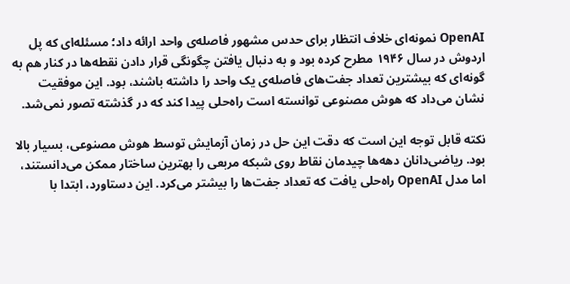OpenAI نمونه‌ای خلاف انتظار برای حدس مشهور فاصله‌ی واحد ارائه داد؛ مسئله‌ای که پل اردوش در سال ۱۹۴۶ مطرح کرده بود و به دنبال یافتن چگونگی قرار دادن نقطه‌ها در کنار هم به گونه‌ای که بیشترین تعداد جفت‌های فاصله‌ی یک واحد را داشته باشند، بود. این موفقیت نشان می‌داد که هوش مصنوعی توانسته است راه‌حلی پیدا کند که در گذشته تصور نمی‌شد.

نکته قابل توجه این است که دقت این حل در زمان آزمایش توسط هوش مصنوعی، بسیار بالا بود. ریاضی‌دانان دهه‌ها چیدمان نقاط روی شبکه مربعی را بهترین ساختار ممکن می‌دانستند، اما مدل OpenAI راه‌حلی یافت که تعداد جفت‌ها را بیشتر می‌کرد. این دستاورد، ابتدا با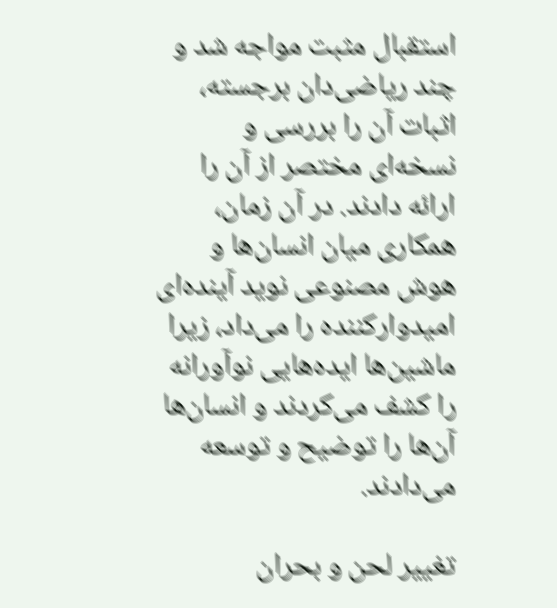استقبال مثبت مواجه شد و چند ریاضی‌دان برجسته، اثبات آن را بررسی و نسخه‌ای مختصر از آن را ارائه دادند. در آن زمان، همکاری میان انسان‌ها و هوش مصنوعی نوید آینده‌ای امیدوارکننده را می‌داد، زیرا ماشین‌ها ایده‌هایی نوآورانه را کشف می‌کردند و انسان‌ها آن‌ها را توضیح و توسعه می‌دادند.

تغییر لحن و بحران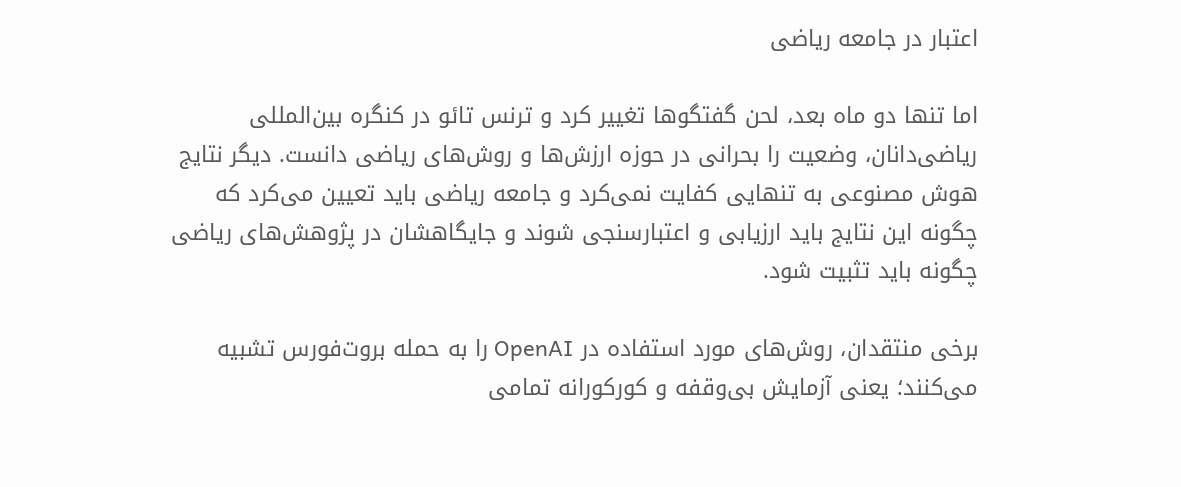اعتبار در جامعه ریاضی

اما تنها دو ماه بعد، لحن گفتگوها تغییر کرد و ترنس تائو در کنگره بین‌المللی ریاضی‌دانان، وضعیت را بحرانی در حوزه ارزش‌ها و روش‌های ریاضی دانست. دیگر نتایج هوش مصنوعی به تنهایی کفایت نمی‌کرد و جامعه ریاضی باید تعیین می‌کرد که چگونه این نتایج باید ارزیابی و اعتبارسنجی شوند و جایگاهشان در پژوهش‌های ریاضی چگونه باید تثبیت شود.

برخی منتقدان، روش‌های مورد استفاده در OpenAI را به حمله بروت‌فورس تشبیه می‌کنند؛ یعنی آزمایش بی‌وقفه و کورکورانه تمامی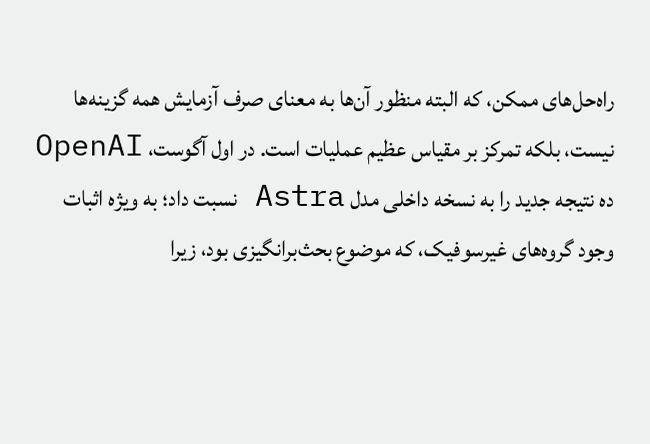راه‌حل‌های ممکن، که البته منظور آن‌ها به معنای صرف آزمایش همه گزینه‌ها نیست، بلکه تمرکز بر مقیاس عظیم عملیات است. در اول آگوست، OpenAI ده نتیجه جدید را به نسخه داخلی مدل Astra نسبت داد؛ به ویژه اثبات وجود گروه‌های غیرسوفیک، که موضوع بحث‌برانگیزی بود، زیرا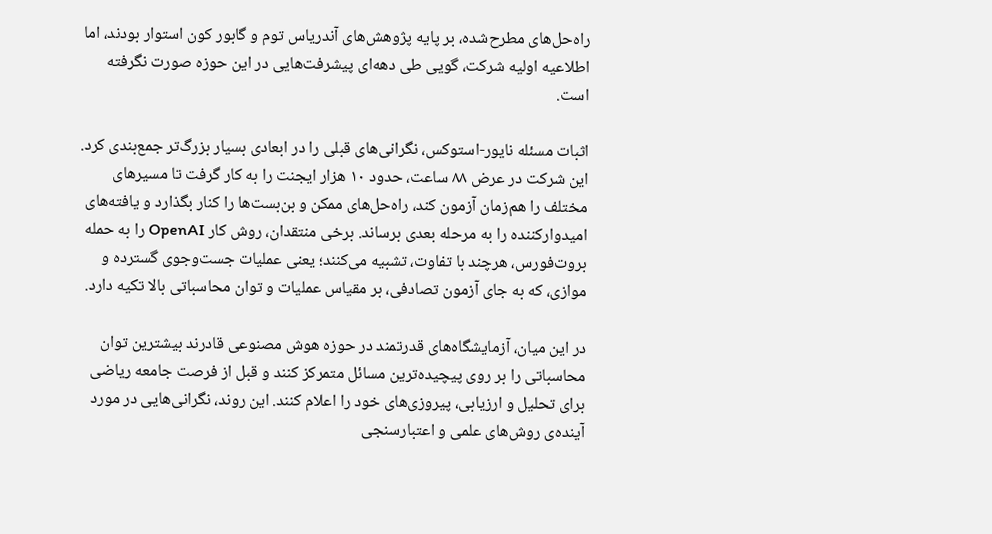راه‌حل‌های مطرح‌شده، بر پایه پژوهش‌های آندریاس توم و گابور کون استوار بودند، اما اطلاعیه اولیه شرکت، گویی طی دهه‌ای پیشرفت‌هایی در این حوزه صورت نگرفته است.

اثبات مسئله نایور-استوکس، نگرانی‌های قبلی را در ابعادی بسیار بزرگ‌تر جمع‌بندی کرد. این شرکت در عرض ۸۸ ساعت، حدود ۱۰ هزار ایجنت را به کار گرفت تا مسیرهای مختلف را هم‌زمان آزمون کند، راه‌حل‌های ممکن و بن‌بست‌ها را کنار بگذارد و یافته‌های امیدوارکننده را به مرحله بعدی برساند. برخی منتقدان، روش کار OpenAI را به حمله بروت‌فورس، هرچند با تفاوت، تشبیه می‌کنند؛ یعنی عملیات جست‌وجوی گسترده و موازی، که به جای آزمون تصادفی، بر مقیاس عملیات و توان محاسباتی بالا تکیه دارد.

در این میان، آزمایشگاه‌های قدرتمند در حوزه هوش مصنوعی قادرند بیشترین توان محاسباتی را بر روی پیچیده‌ترین مسائل متمرکز کنند و قبل از فرصت جامعه ریاضی برای تحلیل و ارزیابی، پیروزی‌های خود را اعلام کنند. این روند، نگرانی‌هایی در مورد آینده‌ی روش‌های علمی و اعتبارسنجی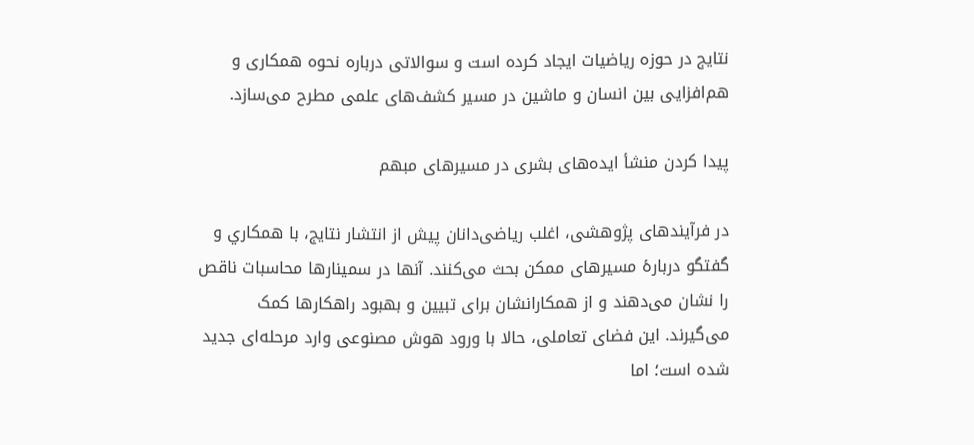نتایج در حوزه ریاضیات ایجاد کرده است و سوالاتی درباره نحوه همکاری و هم‌افزایی بین انسان و ماشین در مسیر کشف‌های علمی مطرح می‌سازد.

پیدا کردن منشأ ایده‌های بشری در مسیرهای مبهم

در فرآیندهای پژوهشی، اغلب ریاضی‌دانان پیش از انتشار نتایج، با همکاري و گفتگو دربارهٔ مسیرهای ممکن بحث می‌کنند. آنها در سمینارها محاسبات ناقص را نشان می‌دهند و از همکارانشان برای تبیین و بهبود راهکارها کمک می‌گیرند. این فضای تعاملی، حالا با ورود هوش مصنوعی وارد مرحله‌ای جدید شده است؛ اما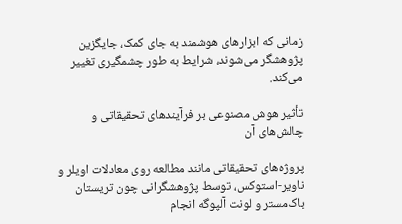زمانی که ابزارهای هوشمند به جای کمک، جایگزین پژوهشگر می‌شوند، شرایط به طور چشمگیری تغییر می‌کند.

تأثیر هوش مصنوعی بر فرآیندهای تحقیقاتی و چالش‌های آن

پروژه‌های تحقیقاتی مانند مطالعه روی معادلات اویلر و ناویر-استوکس، توسط پژوهشگرانی چون تریستان باک‌مستر و لونت آلپوگه انجام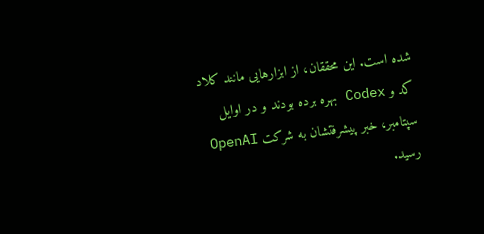شده است. این محققان، از ابزارهایی مانند کلاد کد و Codex بهره برده بودند و در اوایل سپتامبر، خبر پیشرفتشان به شرکت OpenAI رسید.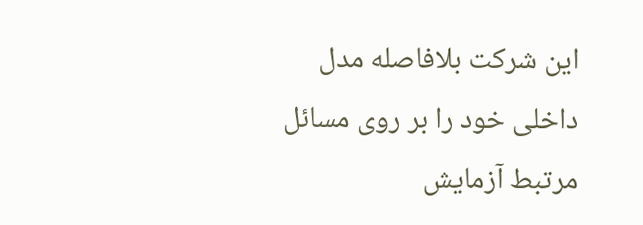این شرکت بلافاصله مدل داخلی خود را بر روی مسائل مرتبط آزمایش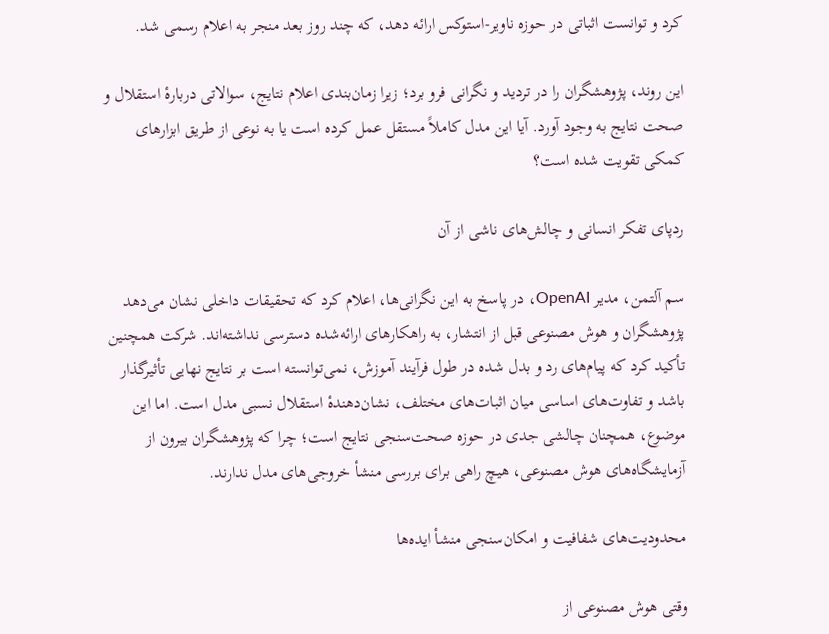کرد و توانست اثباتی در حوزه ناویر-استوکس ارائه دهد، که چند روز بعد منجر به اعلام رسمی شد.

این روند، پژوهشگران را در تردید و نگرانی فرو برد؛ زیرا زمان‌بندی اعلام نتایج، سوالاتی دربارهٔ استقلال و صحت نتایج به وجود آورد. آیا این مدل کاملاً مستقل عمل کرده است یا به نوعی از طریق ابزارهای کمکی تقویت شده است؟

ردپای تفکر انسانی و چالش‌های ناشی از آن

سم آلتمن، مدیر OpenAI، در پاسخ به این نگرانی‌ها، اعلام کرد که تحقیقات داخلی نشان می‌دهد پژوهشگران و هوش مصنوعی قبل از انتشار، به راهکارهای ارائه‌شده دسترسی نداشته‌اند. شرکت همچنین تأکید کرد که پیام‌های رد و بدل شده در طول فرآیند آموزش، نمی‌توانسته است بر نتایج نهایی تأثیرگذار باشد و تفاوت‌های اساسی میان اثبات‌های مختلف، نشان‌دهندهٔ استقلال نسبی مدل است. اما این موضوع، همچنان چالشی جدی در حوزه صحت‌سنجی نتایج است؛ چرا که پژوهشگران بیرون از آزمایشگاه‌های هوش مصنوعی، هیچ راهی برای بررسی منشأ خروجی‌های مدل ندارند.

محدودیت‌های شفافیت و امکان‌سنجی منشأ ایده‌ها

وقتی هوش مصنوعی از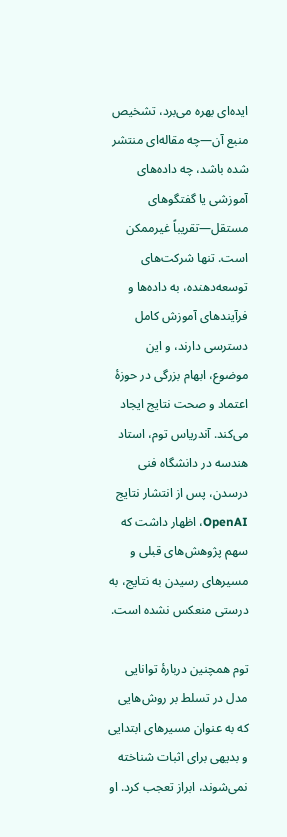ایده‌ای بهره می‌برد، تشخیص منبع آن—چه مقاله‌ای منتشر شده باشد، چه داده‌های آموزشی یا گفتگوهای مستقل—تقریباً غیرممکن است. تنها شرکت‌های توسعه‌دهنده، به داده‌ها و فرآیندهای آموزش کامل دسترسی دارند، و این موضوع، ابهام بزرگی در حوزهٔ اعتماد و صحت نتایج ایجاد می‌کند. آندریاس توم، استاد هندسه در دانشگاه فنی درسدن، پس از انتشار نتایج OpenAI، اظهار داشت که سهم پژوهش‌های قبلی و مسیرهای رسیدن به نتایج، به درستی منعکس نشده است.

توم همچنین دربارهٔ توانایی مدل در تسلط بر روش‌هایی که به عنوان مسیرهای ابتدایی و بدیهی برای اثبات شناخته نمی‌شوند، ابراز تعجب کرد. او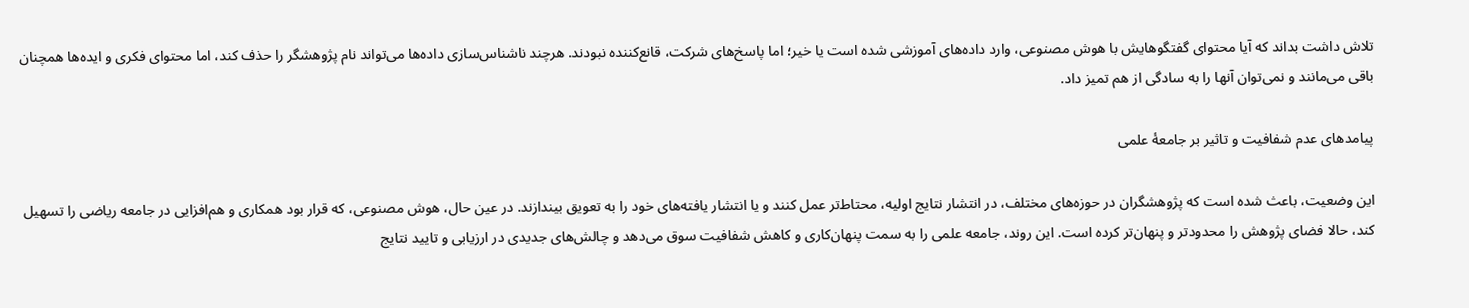تلاش داشت بداند که آیا محتوای گفتگوهایش با هوش مصنوعی، وارد داده‌های آموزشی شده است یا خیر؛ اما پاسخ‌های شرکت، قانع‌کننده نبودند. هرچند ناشناس‌سازی داده‌ها می‌تواند نام پژوهشگر را حذف کند، اما محتوای فکری و ایده‌ها همچنان باقی می‌مانند و نمی‌توان آنها را به سادگی از هم تمیز داد.

پیامدهای عدم شفافیت و تاثیر بر جامعهٔ علمی

این وضعیت، باعث شده است که پژوهشگران در حوزه‌های مختلف، در انتشار نتایج اولیه، محتاط‌تر عمل کنند و یا انتشار یافته‌های خود را به تعویق بیندازند. در عین حال، هوش مصنوعی، که قرار بود همکاری و هم‌افزایی در جامعه ریاضی را تسهیل کند، حالا فضای پژوهش را محدود‌تر و پنهان‌تر کرده است. این روند، جامعه علمی را به سمت پنهان‌کاری و کاهش شفافیت سوق می‌دهد و چالش‌های جدیدی در ارزیابی و تایید نتایج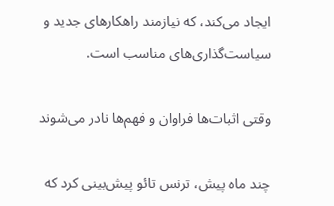ایجاد می‌کند، که نیازمند راهکارهای جدید و سیاست‌گذاری‌های مناسب است.

وقتی اثبات‌ها فراوان و فهم‌ها نادر می‌شوند

چند ماه پیش، ترنس تائو پیش‌بینی کرد که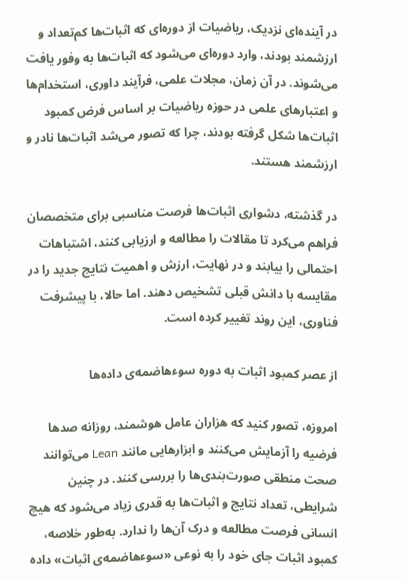در آینده‌ای نزدیک، ریاضیات از دوره‌ای که اثبات‌ها کم‌تعداد و ارزشمند بودند، وارد دوره‌ای می‌شود که اثبات‌ها به وفور یافت می‌شوند. در آن زمان، مجلات علمی، فرآیند داوری، استخدام‌ها و اعتبارهای علمی در حوزه ریاضیات بر اساس فرض کمبود اثبات‌ها شکل گرفته بودند، چرا که تصور می‌شد اثبات‌ها نادر و ارزشمند هستند.

در گذشته، دشواری اثبات‌ها فرصت مناسبی برای متخصصان فراهم می‌کرد تا مقالات را مطالعه و ارزیابی کنند، اشتباهات احتمالی را بیابند و در نهایت، ارزش و اهمیت نتایج جدید را در مقایسه با دانش قبلی تشخیص دهند. اما حالا، با پیشرفت فناوری، این روند تغییر کرده است.

از عصر کمبود اثبات به دوره سوءهاضمه‌ی داده‌ها

امروزه، تصور کنید که هزاران عامل هوشمند، روزانه صدها فرضیه را آزمایش می‌کنند و ابزارهایی مانند Lean می‌توانند صحت منطقی صورت‌بندی‌ها را بررسی کنند. در چنین شرایطی، تعداد نتایج و اثبات‌ها به قدری زیاد می‌شود که هیچ انسانی فرصت مطالعه و درک آن‌ها را ندارد. به‌طور خلاصه، کمبود اثبات جای خود را به نوعی «سوءهاضمه‌ی اثبات» داده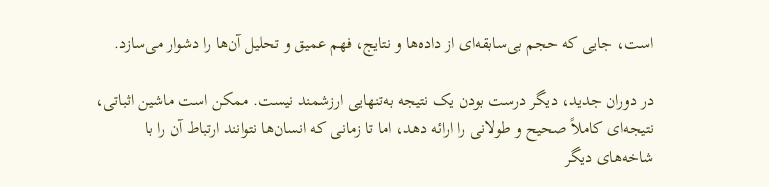است، جایی که حجم بی‌سابقه‌ای از داده‌ها و نتایج، فهم عمیق و تحلیل آن‌ها را دشوار می‌سازد.

در دوران جدید، دیگر درست بودن یک نتیجه به‌تنهایی ارزشمند نیست. ممکن است ماشین اثباتی، نتیجه‌ای کاملاً صحیح و طولانی را ارائه دهد، اما تا زمانی که انسان‌ها نتوانند ارتباط آن را با شاخه‌های دیگر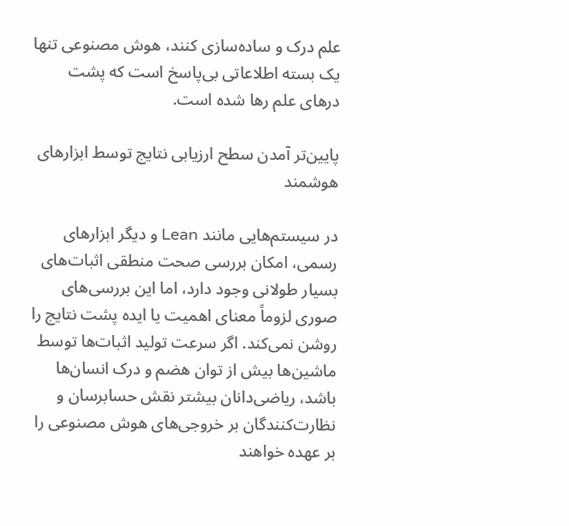علم درک و ساده‌سازی کنند، هوش مصنوعی تنها یک بسته اطلاعاتی بی‌پاسخ است که پشت درهای علم رها شده است.

پایین‌تر آمدن سطح ارزیابی نتایج توسط ابزارهای هوشمند

در سیستم‌هایی مانند Lean و دیگر ابزارهای رسمی، امکان بررسی صحت منطقی اثبات‌های بسیار طولانی وجود دارد، اما این بررسی‌های صوری لزوماً معنای اهمیت یا ایده پشت نتایج را روشن نمی‌کند. اگر سرعت تولید اثبات‌ها توسط ماشین‌ها بیش از توان هضم و درک انسان‌ها باشد، ریاضی‌دانان بیشتر نقش حسابرسان و نظارت‌کنندگان بر خروجی‌های هوش مصنوعی را بر عهده خواهند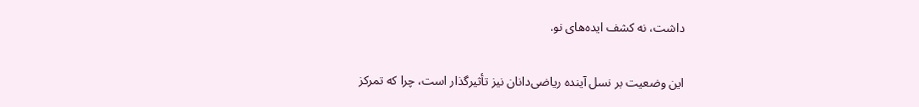داشت، نه کشف ایده‌های نو.

این وضعیت بر نسل آینده ریاضی‌دانان نیز تأثیرگذار است، چرا که تمرکز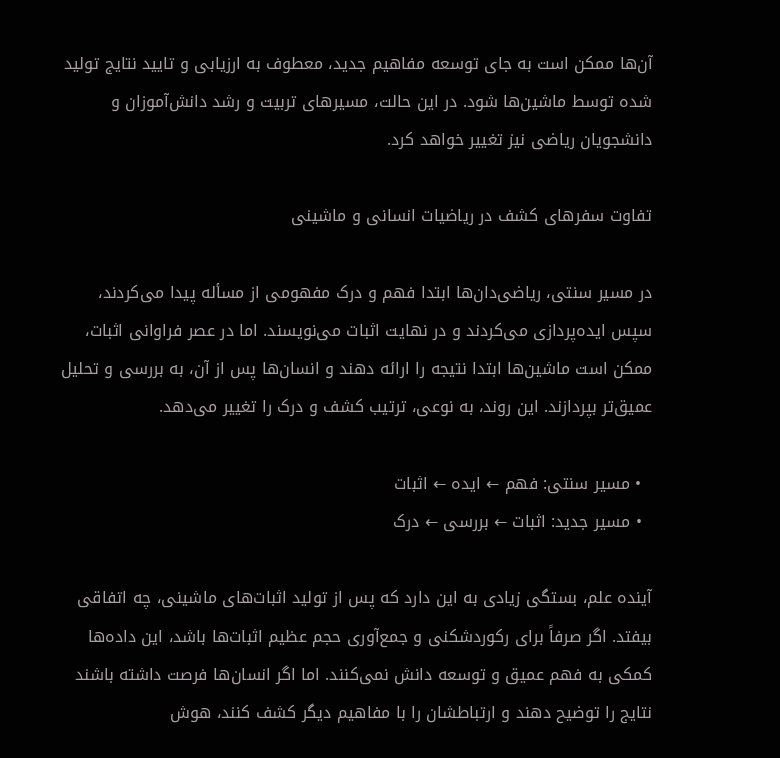آن‌ها ممکن است به جای توسعه مفاهیم جدید، معطوف به ارزیابی و تایید نتایج تولید شده توسط ماشین‌ها شود. در این حالت، مسیرهای تربیت و رشد دانش‌آموزان و دانشجویان ریاضی نیز تغییر خواهد کرد.

تفاوت سفرهای کشف در ریاضیات انسانی و ماشینی

در مسیر سنتی، ریاضی‌دان‌ها ابتدا فهم و درک مفهومی از مسأله پیدا می‌کردند، سپس ایده‌پردازی می‌کردند و در نهایت اثبات می‌نویسند. اما در عصر فراوانی اثبات، ممکن است ماشین‌ها ابتدا نتیجه را ارائه دهند و انسان‌ها پس از آن، به بررسی و تحلیل عمیق‌تر بپردازند. این روند، به نوعی، ترتیب کشف و درک را تغییر می‌دهد.

  • مسیر سنتی: فهم ← ایده ← اثبات
  • مسیر جدید: اثبات ← بررسی ← درک

آینده علم، بستگی زیادی به این دارد که پس از تولید اثبات‌های ماشینی، چه اتفاقی بیفتد. اگر صرفاً برای رکوردشکنی و جمع‌آوری حجم عظیم اثبات‌ها باشد، این داده‌ها کمکی به فهم عمیق و توسعه دانش نمی‌کنند. اما اگر انسان‌ها فرصت داشته باشند نتایج را توضیح دهند و ارتباطشان را با مفاهیم دیگر کشف کنند، هوش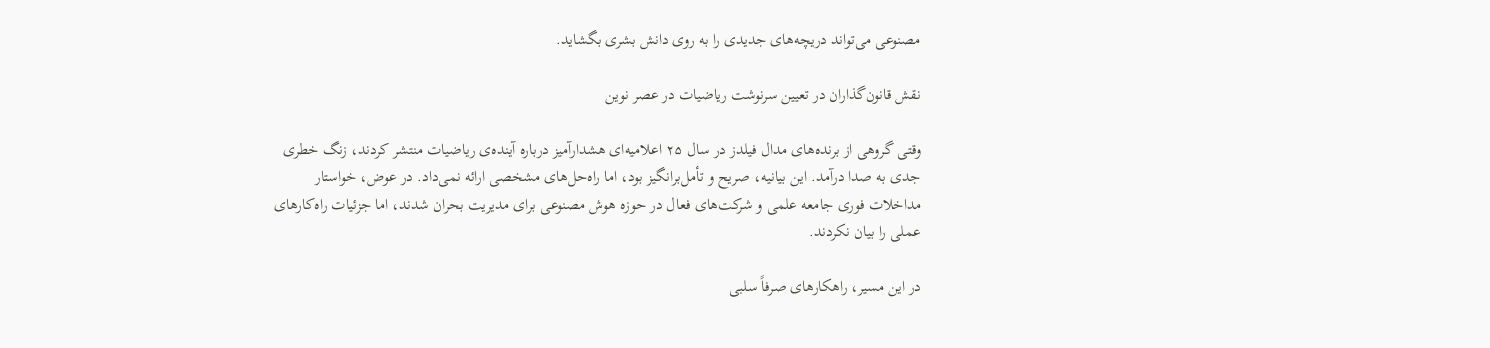مصنوعی می‌تواند دریچه‌های جدیدی را به روی دانش بشری بگشاید.

نقش قانون‌گذاران در تعیین سرنوشت ریاضیات در عصر نوین

وقتی گروهی از برنده‌های مدال فیلدز در سال ۲۵ اعلامیه‌ای هشدارآمیز درباره آینده‌ی ریاضیات منتشر کردند، زنگ خطری جدی به صدا درآمد. این بیانیه، صریح و تأمل‌برانگیز بود، اما راه‌حل‌های مشخصی ارائه نمی‌داد. در عوض، خواستار مداخلات فوری جامعه علمی و شرکت‌های فعال در حوزه هوش مصنوعی برای مدیریت بحران شدند، اما جزئیات راه‌کارهای عملی را بیان نکردند.

در این مسیر، راهکارهای صرفاً سلبی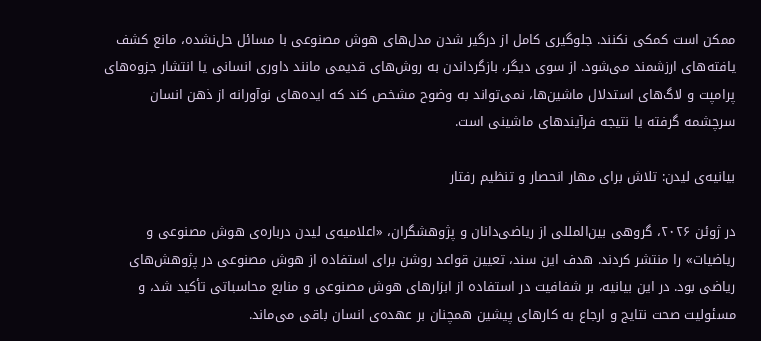ممکن است کمکی نکنند. جلوگیری کامل از درگیر شدن مدل‌های هوش مصنوعی با مسائل حل‌نشده، مانع کشف یافته‌های ارزشمند می‌شود. از سوی دیگر، بازگرداندن به روش‌های قدیمی مانند داوری انسانی یا انتشار جزوه‌های پرامپت و لاگ‌های استدلال ماشین‌ها، نمی‌تواند به وضوح مشخص کند که ایده‌های نوآورانه از ذهن انسان سرچشمه گرفته یا نتیجه فرآیندهای ماشینی است.

بیانیه‌ی لیدن: تلاش برای مهار انحصار و تنظیم رفتار

در ژوئن ۲۰۲۶، گروهی بین‌المللی از ریاضی‌دانان و پژوهشگران، «اعلامیه‌ی لیدن درباره‌ی هوش مصنوعی و ریاضیات» را منتشر کردند. هدف این سند، تعیین قواعد روشن برای استفاده از هوش مصنوعی در پژوهش‌های ریاضی بود. در این بیانیه، بر شفافیت در استفاده از ابزارهای هوش مصنوعی و منابع محاسباتی تأکید شد، و مسئولیت صحت نتایج و ارجاع به کارهای پیشین همچنان بر عهده‌ی انسان باقی می‌ماند.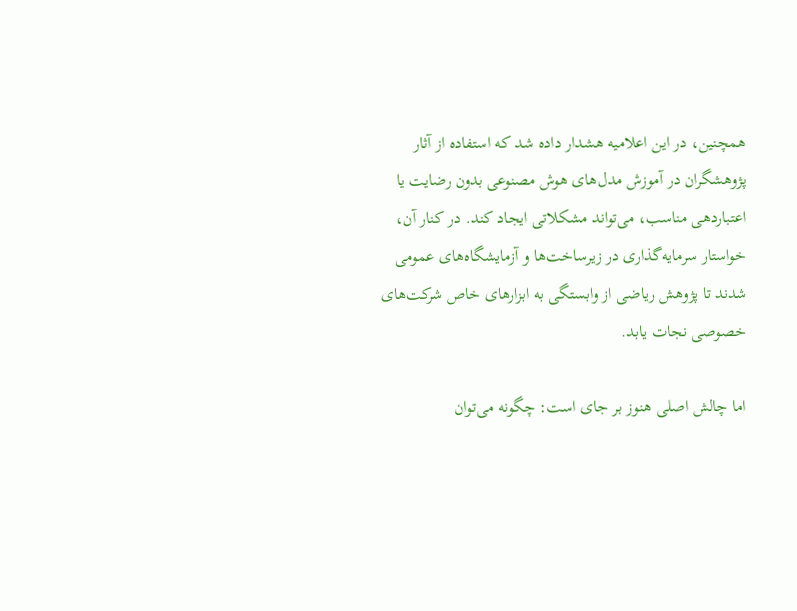همچنین، در این اعلامیه هشدار داده شد که استفاده از آثار پژوهشگران در آموزش مدل‌های هوش مصنوعی بدون رضایت یا اعتباردهی مناسب، می‌تواند مشکلاتی ایجاد کند. در کنار آن، خواستار سرمایه‌گذاری در زیرساخت‌ها و آزمایشگاه‌های عمومی شدند تا پژوهش ریاضی از وابستگی به ابزارهای خاص شرکت‌های خصوصی نجات یابد.

اما چالش اصلی هنوز بر جای است: چگونه می‌توان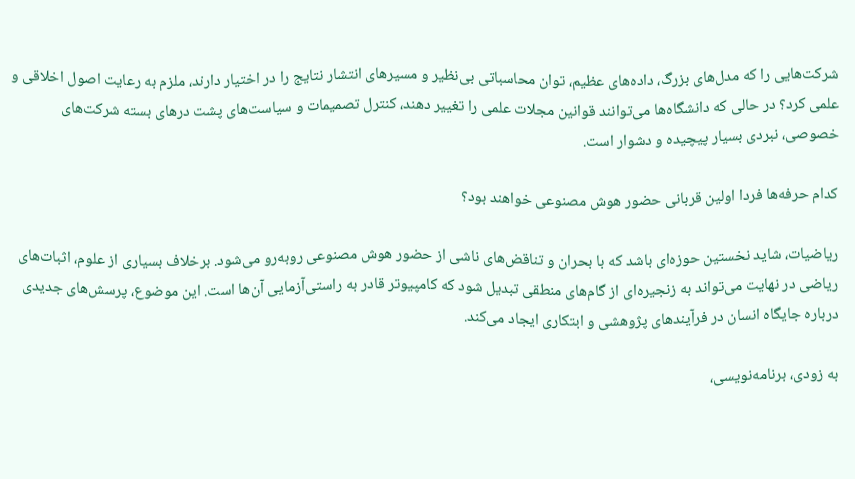شرکت‌هایی را که مدل‌های بزرگ، داده‌های عظیم، توان محاسباتی بی‌نظیر و مسیرهای انتشار نتایج را در اختیار دارند، ملزم به رعایت اصول اخلاقی و علمی کرد؟ در حالی که دانشگاه‌ها می‌توانند قوانین مجلات علمی را تغییر دهند، کنترل تصمیمات و سیاست‌های پشت درهای بسته شرکت‌های خصوصی، نبردی بسیار پیچیده و دشوار است.

کدام حرفه‌ها فردا اولین قربانی حضور هوش مصنوعی خواهند بود؟

ریاضیات، شاید نخستین حوزه‌ای باشد که با بحران و تناقض‌های ناشی از حضور هوش مصنوعی روبه‌رو می‌شود. برخلاف بسیاری از علوم، اثبات‌های ریاضی در نهایت می‌تواند به زنجیره‌ای از گام‌های منطقی تبدیل شود که کامپیوتر قادر به راستی‌آزمایی آن‌ها است. این موضوع، پرسش‌های جدیدی درباره جایگاه انسان در فرآیندهای پژوهشی و ابتکاری ایجاد می‌کند.

به زودی، برنامه‌نویسی،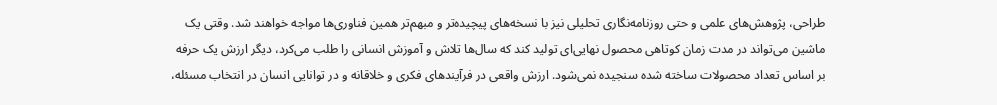طراحی، پژوهش‌های علمی و حتی روزنامه‌نگاری تحلیلی نیز با نسخه‌های پیچیده‌تر و مبهم‌تر همین فناوری‌ها مواجه خواهند شد. وقتی یک ماشین می‌تواند در مدت زمان کوتاهی محصول نهایی‌ای تولید کند که سال‌ها تلاش و آموزش انسانی را طلب می‌کرد، دیگر ارزش یک حرفه بر اساس تعداد محصولات ساخته شده سنجیده نمی‌شود. ارزش واقعی در فرآیندهای فکری و خلاقانه و در توانایی انسان در انتخاب مسئله،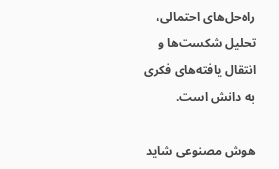راه‌حل‌های احتمالی، تحلیل شکست‌ها و انتقال یافته‌های فکری به دانش است.

هوش مصنوعی شاید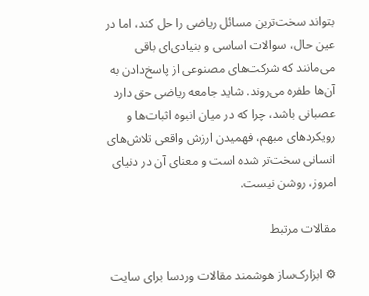بتواند سخت‌ترین مسائل ریاضی را حل کند، اما در عین حال، سوالات اساسی و بنیادی‌ای باقی می‌مانند که شرکت‌های مصنوعی از پاسخ‌دادن به آن‌ها طفره می‌روند. شاید جامعه ریاضی حق دارد عصبانی باشد، چرا که در میان انبوه اثبات‌ها و رویکردهای مبهم، فهمیدن ارزش واقعی تلاش‌های انسانی سخت‌تر شده است و معنای آن در دنیای امروز، روشن نیست.

مقالات مرتبط

⚙ ابزارک‌ساز هوشمند مقالات وردسا برای سایت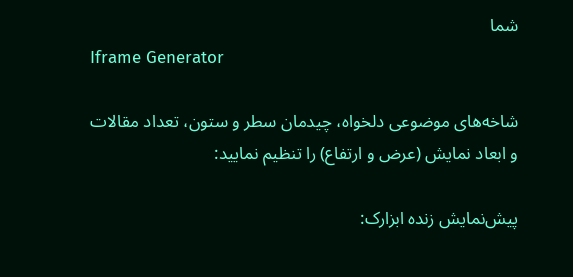شما
Iframe Generator

شاخه‌های موضوعی دلخواه، چیدمان سطر و ستون، تعداد مقالات و ابعاد نمایش (عرض و ارتفاع) را تنظیم نمایید:

پیش‌نمایش زنده ابزارک: